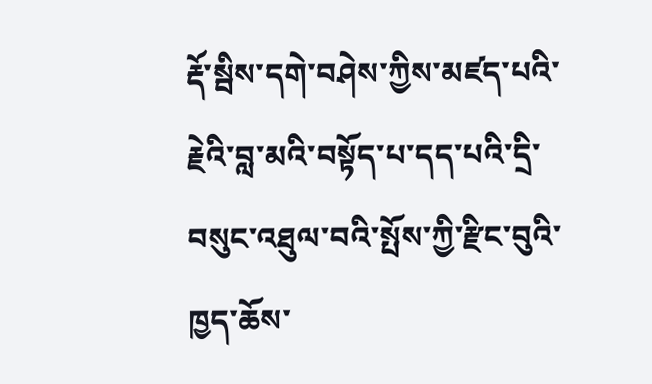རྡོ་སྦིས་དགེ་བཤེས་ཀྱིས་མཛད་པའི་རྗེའི་བླ་མའི་བསྟོད་པ་དད་པའི་དྲི་བསུང་འཐུལ་བའི་སྤོས་ཀྱི་རྫིང་བུའི་ཁྱད་ཆོས་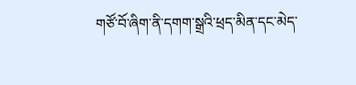གཙོ་བོ་ཞིག་ནི་དགག་སྒྲའི་ཕྲད་མིན་དང་མེད་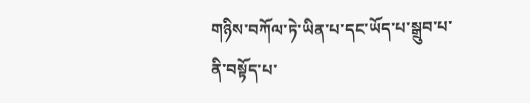གཉིས་བཀོལ་ཏེ་ཡིན་པ་དང་ཡོད་པ་སྒྲུབ་པ་ནི་བསྟོད་པ་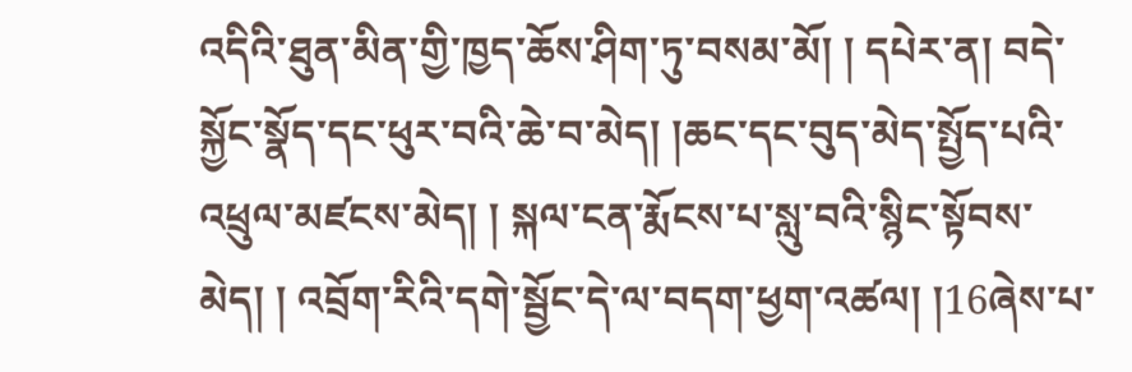འདིའི་ཐུན་མིན་གྱི་ཁྱད་ཆོས་ཤིག་ཏུ་བསམ་མོ། ། དཔེར་ན། བདེ་སྐྱོང་སྣོད་དང་ཕུར་བའི་ཆེ་བ་མེད། །ཆང་དང་བུད་མེད་སྤྱོད་པའི་འཕྲུལ་མཛངས་མེད། ། སྐལ་ངན་རྨོངས་པ་སླུ་བའི་སྙིང་སྟོབས་མེད། ། འབྲོག་རིའི་དགེ་སྦྱོང་དེ་ལ་བདག་ཕྱག་འཚལ། །16ཞེས་པ་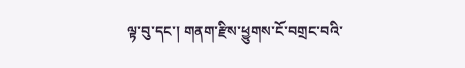ལྟ་བུ་དང་། གནག་རྫིས་ཕྱུགས་ངོ་བགྲང་བའི་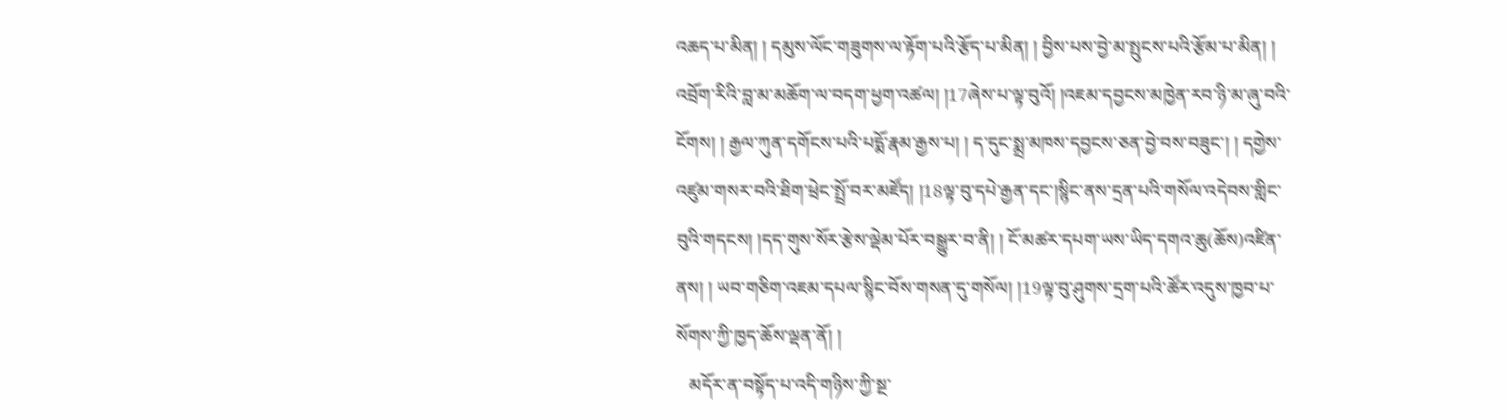འཆད་པ་མིན། ། དམུས་ལོང་གཟུགས་ལ་རྟོག་པའི་རྩོད་པ་མིན། ། བྱིས་པས་བྱེ་མ་སྤུངས་པའི་རྩོམ་པ་མིན། ། འབྲོག་རིའི་བླ་མ་མཆོག་ལ་བདག་ཕྱག་འཚལ། །17ཞེས་པ་ལྟ་བུའོ། །འཇམ་དབྱངས་མཁྱེན་རབ་ཉི་མ་ཞུ་བའི་ངོགས། ། རྒྱལ་ཀུན་དགོངས་པའི་པདྨོ་རྣམ་རྒྱས་པ། ། ད་དུང་སྨྲ་མཁས་དབྱངས་ཅན་བྱེ་བས་བཟུང་། ། དགྱེས་འཛུམ་གསར་བའི་ཐིག་ཕྲེང་སྤྲོ་བར་མཛོད། །18ལྟ་བུ་དཔེ་རྒྱན་དང་།སྙིང་ནས་དྲན་པའི་གསོལ་འདེབས་གླིང་བུའི་གདངས། །དད་གུས་སོར་རྩེས་ལྡེམ་པོར་བསྒྱུར་བ་ནི། ། ངོ་མཚར་དཔག་ཡས་ཡིད་དགའ་ཆུ(ཆོས)འཛིན་ནས། ། ཡབ་གཅིག་འཇམ་དཔལ་སྙིང་བོས་གསན་དུ་གསོལ། །19ལྟ་བུ་ཤུགས་དྲག་པའི་ཚོར་འདུས་ཁྱབ་པ་སོགས་ཀྱི་ཁྱད་ཆོས་ལྡན་ནོ། །
   མདོར་ན་བསྟོད་པ་འདི་གཉིས་ཀྱི་སྔ་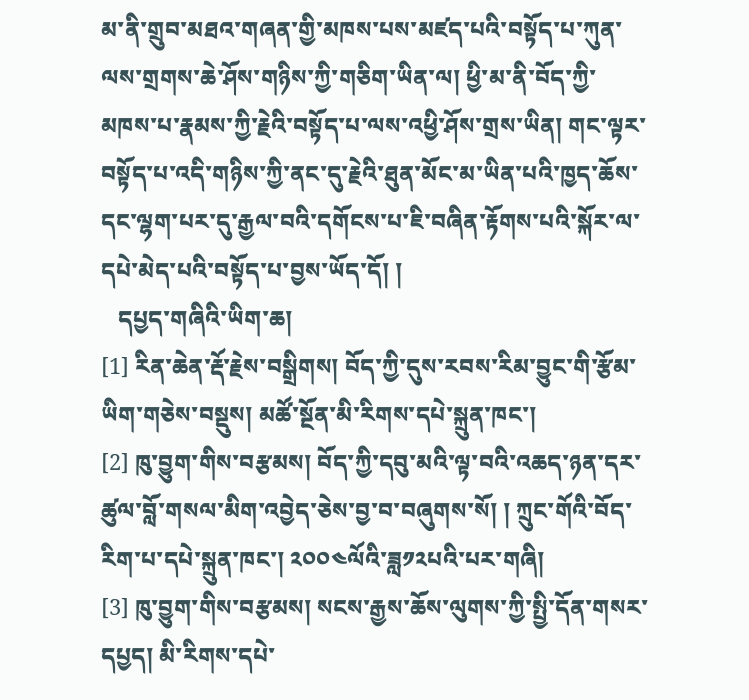མ་ནི་གྲུབ་མཐའ་གཞན་གྱི་མཁས་པས་མཛད་པའི་བསྟོད་པ་ཀུན་ལས་གྲགས་ཆེ་ཤོས་གཉིས་ཀྱི་གཅིག་ཡིན་ལ། ཕྱི་མ་ནི་བོད་ཀྱི་མཁས་པ་རྣམས་ཀྱི་རྗེའི་བསྟོད་པ་ལས་འཕྱི་ཤོས་གྲས་ཡིན། གང་ལྟར་བསྟོད་པ་འདི་གཉིས་ཀྱི་ནང་དུ་རྗེའི་ཐུན་མོང་མ་ཡིན་པའི་ཁྱད་ཆོས་དང་ལྷག་པར་དུ་རྒྱལ་བའི་དགོངས་པ་ཇི་བཞིན་རྟོགས་པའི་སྐོར་ལ་དཔེ་མེད་པའི་བསྟོད་པ་བྱས་ཡོད་དོ། །
   དཔྱད་གཞིའི་ཡིག་ཆ།
[1] རིན་ཆེན་རྡོ་རྗེས་བསྒྲིགས། བོད་ཀྱི་དུས་རབས་རིམ་བྱུང་གི་རྩོམ་ཡིག་གཅེས་བསྡུས། མཚོ་སྔོན་མི་རིགས་དཔེ་སྐྲུན་ཁང་།
[2] ཁུ་བྱུག་གིས་བརྩམས། བོད་ཀྱི་དབུ་མའི་ལྟ་བའི་འཆད་ཉན་དར་ཚུལ་བློ་གསལ་མིག་འབྱེད་ཅེས་བྱ་བ་བཞུགས་སོ། ། ཀྲུང་གོའི་བོད་རིག་པ་དཔེ་སྐྲུན་ཁང་། ༢༠༠༤ལོའི་ཟླ༡༢པའི་པར་གཞི།
[3] ཁུ་བྱུག་གིས་བརྩམས། སངས་རྒྱས་ཆོས་ལུགས་ཀྱི་སྤྱི་དོན་གསར་དཔྱད། མི་རིགས་དཔེ་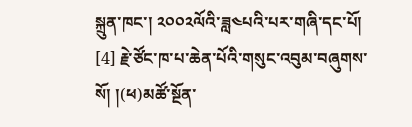སྐྲུན་ཁང་། ༢༠༠༢ལོའི་ཟླ༤པའི་པར་གཞི་དང་པོ།
[4] རྗེ་ཙོང་ཁ་པ་ཆེན་པོའི་གསུང་འབུམ་བཞུགས་སོ། །(ཕ)མཚོ་སྔོན་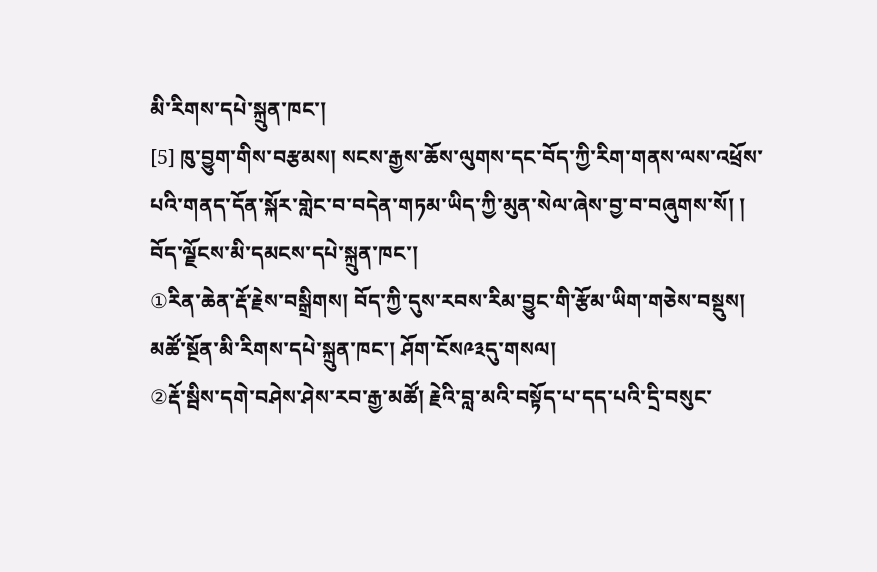མི་རིགས་དཔེ་སྐྲུན་ཁང་།
[5] ཁུ་བྱུག་གིས་བརྩམས། སངས་རྒྱས་ཆོས་ལུགས་དང་བོད་ཀྱི་རིག་གནས་ལས་འཕྲོས་པའི་གནད་དོན་སྐོར་གླེང་བ་བདེན་གཏམ་ཡིད་ཀྱི་མུན་སེལ་ཞེས་བྱ་བ་བཞུགས་སོ། ། བོད་ལྗོངས་མི་དམངས་དཔེ་སྐྲུན་ཁང་།
①རིན་ཆེན་རྡོ་རྗེས་བསྒྲིགས། བོད་ཀྱི་དུས་རབས་རིམ་བྱུང་གི་རྩོམ་ཡིག་གཅེས་བསྡུས། མཚོ་སྔོན་མི་རིགས་དཔེ་སྐྲུན་ཁང་། ཤོག་ངོས༩༣དུ་གསལ།
②རྡོ་སྦིས་དགེ་བཤེས་ཤེས་རབ་རྒྱ་མཚོ། རྗེའི་བླ་མའི་བསྟོད་པ་དད་པའི་དྲི་བསུང་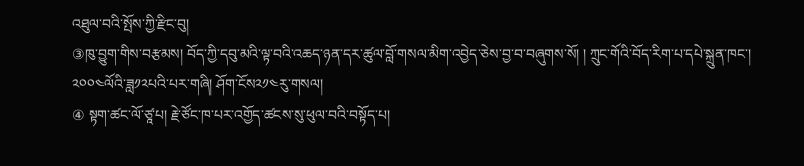འཐུལ་བའི་སྤོས་ཀྱི་རྫིང་བུ།
③ཁུ་བྱུག་གིས་བརྩམས། བོད་ཀྱི་དབུ་མའི་ལྟ་བའི་འཆད་ཉན་དར་ཚུལ་བློ་གསལ་མིག་འབྱེད་ཅེས་བྱ་བ་བཞུགས་སོ། ། ཀྲུང་གོའི་བོད་རིག་པ་དཔེ་སྐྲུན་ཁང་། ༢༠༠༤ལོའི་ཟླ༡༢པའི་པར་གཞི། ཤོག་ངོས༢༡༤རུ་གསལ།
④ སྟག་ཚང་ལོ་ཙཱ་པ། རྗེ་ཙོང་ཁ་པར་འགྱོད་ཚངས་སུ་ཕུལ་བའི་བསྟོད་པ།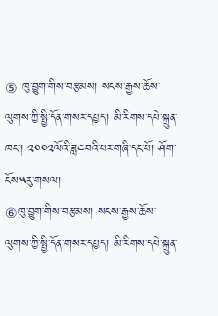⑤ ཁུ་བྱུག་གིས་བརྩམས། སངས་རྒྱས་ཆོས་ལུགས་ཀྱི་སྤྱི་དོན་གསར་དཔྱད། མི་རིགས་དཔེ་སྐྲུན་ཁང་། ༢༠༠༢ལོའི་ཟླ༤བའི་པར་གཞི་དང་པོ། ཤོག་ངོས༥རུ་གསལ།
⑥ཁུ་བྱུག་གིས་བརྩམས། སངས་རྒྱས་ཆོས་ལུགས་ཀྱི་སྤྱི་དོན་གསར་དཔྱད། མི་རིགས་དཔེ་སྐྲུན་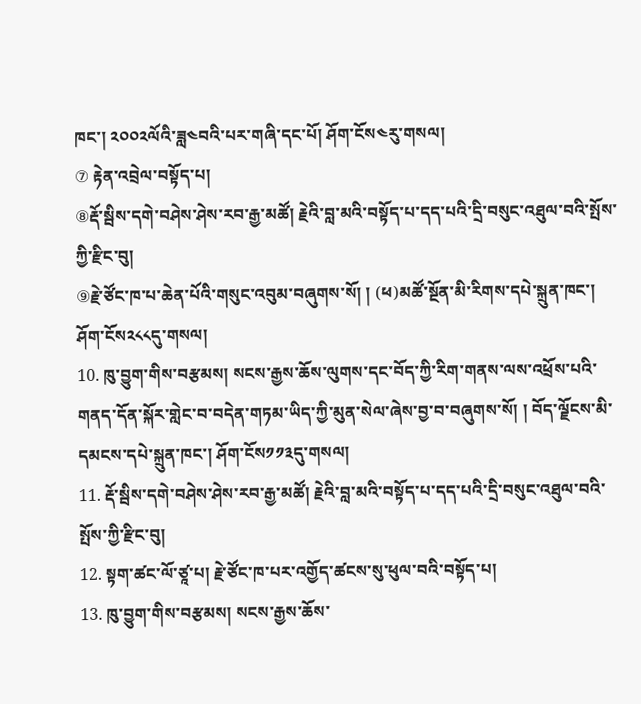ཁང་། ༢༠༠༢ལོའི་ཟླ༤བའི་པར་གཞི་དང་པོ། ཤོག་ངོས༤རུ་གསལ།
⑦ རྟེན་འབྲེལ་བསྟོད་པ།
⑧རྡོ་སྦིས་དགེ་བཤེས་ཤེས་རབ་རྒྱ་མཚོ། རྗེའི་བླ་མའི་བསྟོད་པ་དད་པའི་དྲི་བསུང་འཐུལ་བའི་སྤོས་ཀྱི་རྫིང་བུ།
⑨རྗེ་ཙོང་ཁ་པ་ཆེན་པོའི་གསུང་འབུམ་བཞུགས་སོ། ། (ཕ)མཚོ་སྔོན་མི་རིགས་དཔེ་སྐྲུན་ཁང་། ཤོག་ངོས༢༨༨དུ་གསལ།
10. ཁུ་བྱུག་གིས་བརྩམས། སངས་རྒྱས་ཆོས་ལུགས་དང་བོད་ཀྱི་རིག་གནས་ལས་འཕྲོས་པའི་གནད་དོན་སྐོར་གླེང་བ་བདེན་གཏམ་ཡིད་ཀྱི་མུན་སེལ་ཞེས་བྱ་བ་བཞུགས་སོ། ། བོད་ལྗོངས་མི་དམངས་དཔེ་སྐྲུན་ཁང་། ཤོག་ངོས༡༡༣དུ་གསལ།
11. རྡོ་སྦིས་དགེ་བཤེས་ཤེས་རབ་རྒྱ་མཚོ། རྗེའི་བླ་མའི་བསྟོད་པ་དད་པའི་དྲི་བསུང་འཐུལ་བའི་སྤོས་ཀྱི་རྫིང་བུ།
12. སྟག་ཚང་ལོ་ཙཱ་པ། རྗེ་ཙོང་ཁ་པར་འགྱོད་ཚངས་སུ་ཕུལ་བའི་བསྟོད་པ།
13. ཁུ་བྱུག་གིས་བརྩམས། སངས་རྒྱས་ཆོས་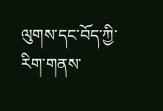ལུགས་དང་བོད་ཀྱི་རིག་གནས་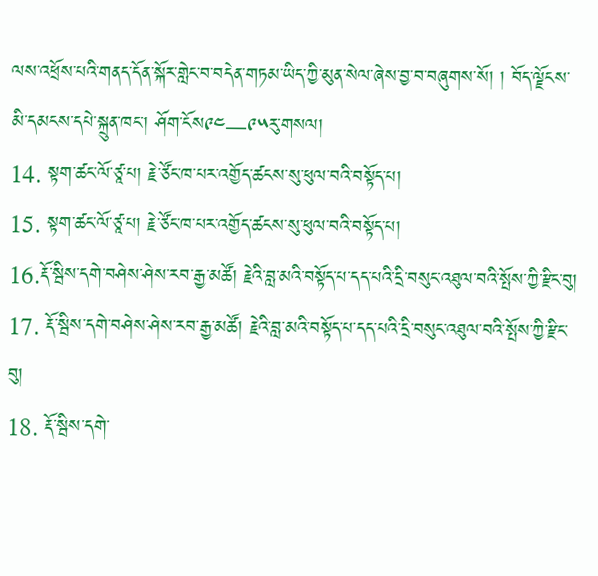ལས་འཕྲོས་པའི་གནད་དོན་སྐོར་གླེང་བ་བདེན་གཏམ་ཡིད་ཀྱི་མུན་སེལ་ཞེས་བྱ་བ་བཞུགས་སོ། ། བོད་ལྗོངས་མི་དམངས་དཔེ་སྐྲུན་ཁང་། ཤོག་ངོས༩༤―༩༥རུ་གསལ།
14. སྟག་ཚང་ལོ་ཙཱ་པ། རྗེ་ཙོང་ཁ་པར་འགྱོད་ཚངས་སུ་ཕུལ་བའི་བསྟོད་པ།
15. སྟག་ཚང་ལོ་ཙཱ་པ། རྗེ་ཙོང་ཁ་པར་འགྱོད་ཚངས་སུ་ཕུལ་བའི་བསྟོད་པ།
16.རྡོ་སྦིས་དགེ་བཤེས་ཤེས་རབ་རྒྱ་མཚོ། རྗེའི་བླ་མའི་བསྟོད་པ་དད་པའི་དྲི་བསུང་འཐུལ་བའི་སྤོས་ཀྱི་རྫིང་བུ།
17. རྡོ་སྦིས་དགེ་བཤེས་ཤེས་རབ་རྒྱ་མཚོ། རྗེའི་བླ་མའི་བསྟོད་པ་དད་པའི་དྲི་བསུང་འཐུལ་བའི་སྤོས་ཀྱི་རྫིང་བུ།
18. རྡོ་སྦིས་དགེ་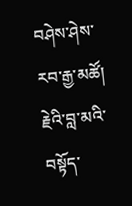བཤེས་ཤེས་རབ་རྒྱ་མཚོ། རྗེའི་བླ་མའི་བསྟོད་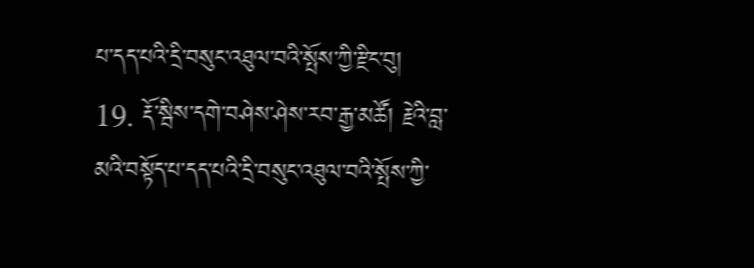པ་དད་པའི་དྲི་བསུང་འཐུལ་བའི་སྤོས་ཀྱི་རྫིང་བུ།
19. རྡོ་སྦིས་དགེ་བཤེས་ཤེས་རབ་རྒྱ་མཚོ། རྗེའི་བླ་མའི་བསྟོད་པ་དད་པའི་དྲི་བསུང་འཐུལ་བའི་སྤོས་ཀྱི་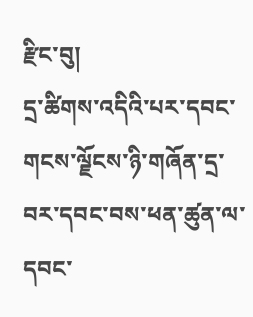རྫིང་བུ།
དྲ་ཚིགས་འདིའི་པར་དབང་གངས་ལྗོངས་ཉི་གཞོན་དྲ་བར་དབང་བས་ཕན་ཚུན་ལ་དབང་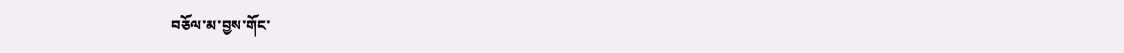བཅོལ་མ་བྱས་གོང་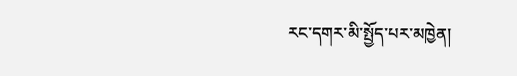རང་དགར་མི་སྤྱོད་པར་མཁྱེན།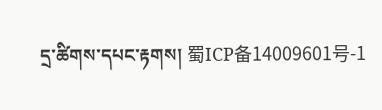དྲ་ཚིགས་དཔང་རྟགས། 蜀ICP备14009601号-1